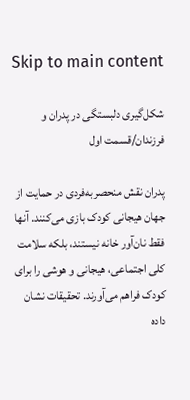Skip to main content

شکل‌گیری دلبستگی در پدران و فرزندان/قسمت اول

پدران نقش منحصربه‌فردی در حمایت از جهان هیجانی کودک بازی می‌کنند. آنها فقط نان‌آور خانه نیستند، بلکه سلامت کلی اجتماعی، هیجانی و هوشی را برای کودک فراهم می‌آورند. تحقیقات نشان داده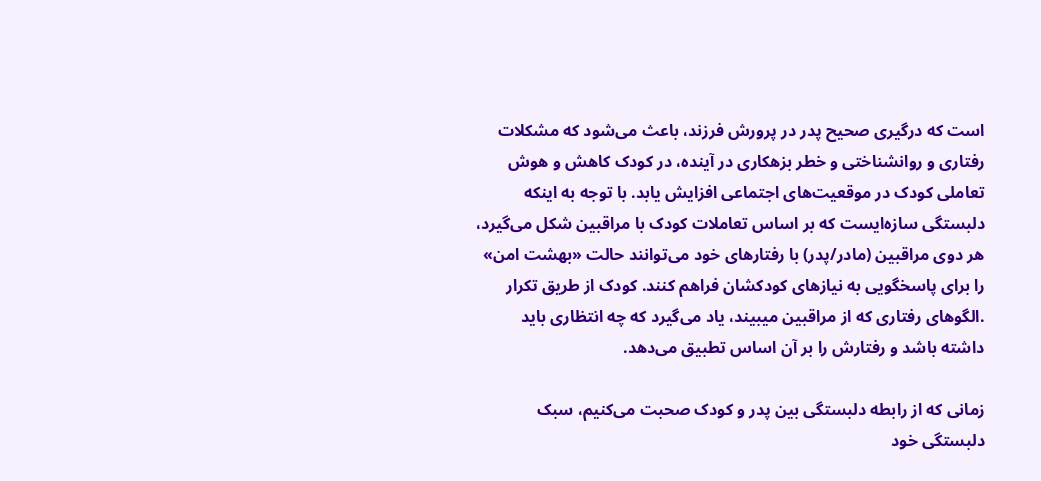است که درگیری صحیح پدر در پرورش فرزند، باعث می‌شود که مشکلات رفتاری و روانشناختی و خطر بزهکاری در آینده، در کودک کاهش و هوش تعاملی کودک در موقعیت‌های اجتماعی افزایش یابد. با توجه به اینکه دلبستگی سازه‌ایست که بر اساس تعاملات کودک با مراقبین شکل می‌گیرد، هر دوی مراقبین (مادر/پدر) با رفتارهای خود می‌توانند حالت «بهشت امن» را برای پاسخگویی به نیازهای کودکشان فراهم کنند. کودک از طریق تکرار .الگوهای رفتاری که از مراقبین میبیند، یاد می‌گیرد که چه انتظاری باید داشته باشد و رفتارش را بر آن اساس تطبیق می‌دهد.

زمانی که از رابطه دلبستگی بین پدر و کودک صحبت می‌کنیم، سبک دلبستگی خود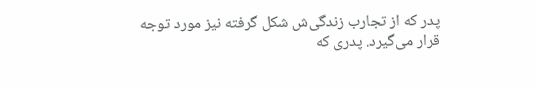پدر که از تجارب زندگی‌ش شکل گرفته نیز مورد توجه قرار می‌گیرد. پدری که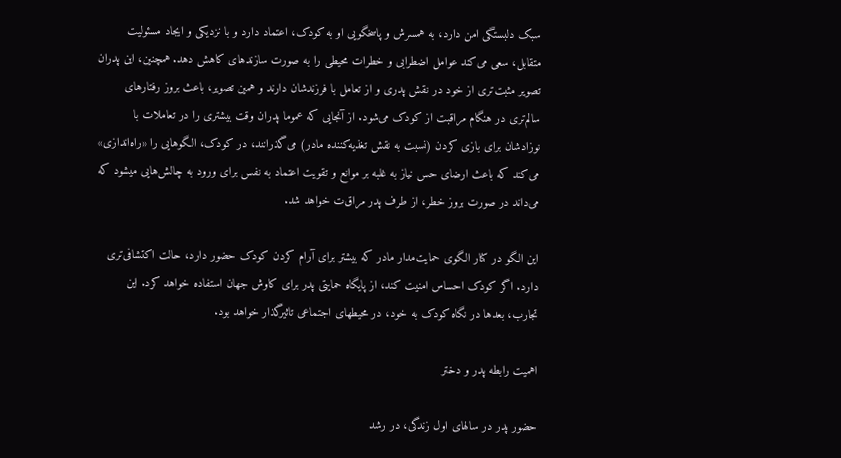سبک دلبستگی امن دارد، به همسرش و پاسخگویی او به کودک، اعتماد دارد و با نزدیکی و ایجاد مسئولیت متقابل، سعی می‌کند عوامل اضطرابی و خطرات محیطی را به صورت سازندهای کاهش دهد. همچنین، این پدران تصویر مثبت‌تری از خود در نقش پدری و از تعامل با فرزندشان دارند و همین تصویر، باعث بروز رفتارهای سالم‌تری در هنگام مراقبت از کودک می‌شود. از آنجایی که عموما پدران وقت بیشتری را در تعاملات با نوزادشان برای بازی کردن (نسبت به نقش تغذیه‌کننده مادر) می‌گذرانند، در کودک، الگوهایی را «راه‌اندازی» می‌کند که باعث ارضای حس نیاز به غلبه بر موانع و تقویت اعتماد به نفس برای ورود به چالش‌هایی میشود که می‌داند در صورت بروز خطر، از طرف پدر مراق‌ت خواهد شد.

این الگو در کنار الگوی حمایت‌مدار مادر که بیشتر برای آرام کردن کودک حضور دارد، حالت اکتشافی‌تری دارد. اگر کودک احساس امنیت کند، از پایگاه حمایتی پدر برای کاوش جهان استفاده خواهد کرد. این تجارب، بعدها در نگاه کودک به خود، در محیطهای اجتماعی تاثیرگذار خواهد بود.

اهمیت رابطه پدر و دختر

حضور پدر در سالهای اول زندگی، در رشد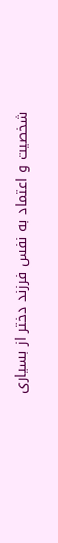شخصیت و اعتماد به نفس فرزند دختر از بسیاری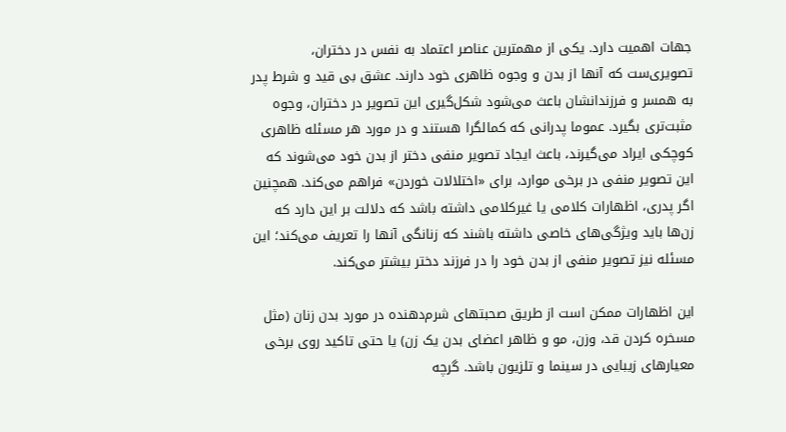جهات اهمیت دارد. یکی از مهمترین عناصر اعتماد به نفس در دختران، تصویری‌ست که آنها از بدن و وجوه ظاهری خود دارند. عشق بی قید و شرط پدر به همسر و فرزندانشان باعث می‌شود شکل‌گیری این تصویر در دختران، وجوه مثبت‌تری بگیرد. عموما پدرانی که کمالگرا هستند و در مورد هر مسئله ظاهری کوچکی ایراد می‌گیرند، باعث ایجاد تصویر منفی دختر از بدن خود می‌شوند که این تصویر منفی در برخی موارد، برای «اختلالات خوردن» فراهم می‌کند. همچنین اگر پدری، اظهارات کلامی یا غیرکلامی داشته باشد که دلالت بر این دارد که زن‌ها باید ویژگی‌های خاصی داشته باشند که زنانگی آنها را تعریف می‌کند؛ این مسئله نیز تصویر منفی از بدن خود را در فرزند دختر بیشتر می‌کند.

این اظهارات ممکن است از طریق صحبتهای شرم‌دهنده در مورد بدن زنان (مثل مسخره کردن قد، وزن، مو و ظاهر اعضای بدن یک زن) یا حتی تاکید روی برخی معیارهای زیبایی در سینما و تلزیون باشد. گرچه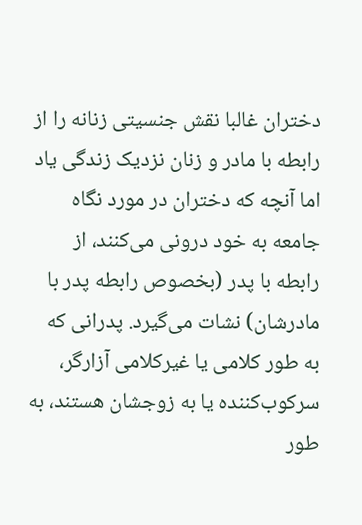دختران غالبا نقش جنسیتی زنانه را از رابطه با مادر و زنان نزدیک زندگی یاد اما آنچه که دختران در مورد نگاه جامعه به خود درونی می‌کنند، از رابطه با پدر (بخصوص رابطه پدر با مادرشان) نشات می‌گیرد. پدرانی که به طور کلامی یا غیرکلامی آزارگر، سرکوب‌کننده یا به زوجشان هستند، به طور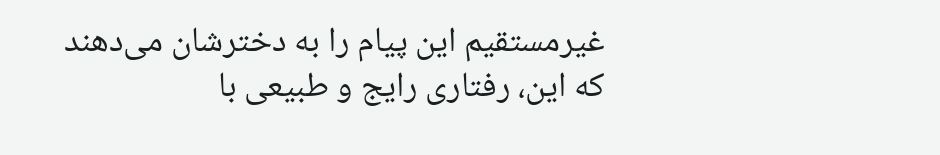غیرمستقیم این پیام را به دخترشان می‌دهند که این، رفتاری رایج و طبیعی با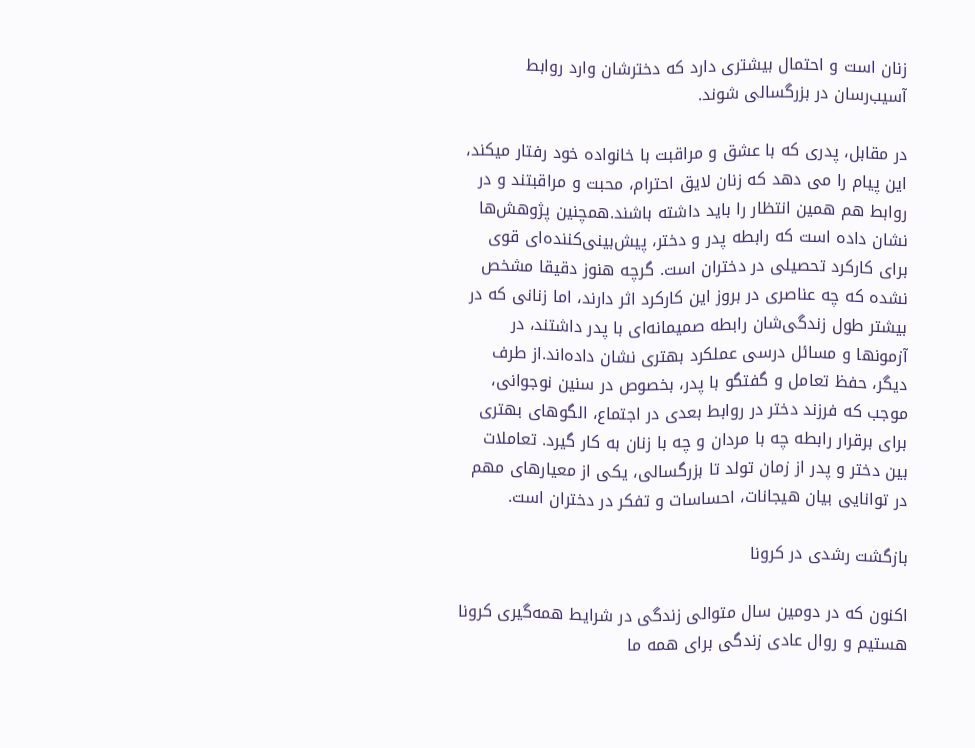زنان است و احتمال بیشتری دارد که دخترشان وارد روابط آسیب‌رسان در بزرگسالی شوند.

در مقابل، پدری که با عشق و مراقبت با خانواده خود رفتار میکند، این پیام را می دهد که زنان لایق احترام، محبت و مراقبتند و در روابط هم همین انتظار را باید داشته باشند.همچنین پژوهش‌ها نشان داده است که رابطه پدر و دختر، پیش‌بینی‌کننده‌ای قوی برای کارکرد تحصیلی در دختران است. گرچه هنوز دقیقا مشخص نشده که چه عناصری در بروز این کارکرد اثر دارند، اما زنانی که در بیشتر طول زندگی‌شان رابطه صمیمانه‌ای با پدر داشتند، در آزمونها و مسائل درسی عملکرد بهتری نشان داده‌اند.از طرف دیگر، حفظ تعامل و گفتگو با پدر، بخصوص در سنین نوجوانی، موجب که فرزند دختر در روابط بعدی در اجتماع، الگوهای بهتری برای برقرار رابطه چه با مردان و چه با زنان به کار گیرد. تعاملات بین دختر و پدر از زمان تولد تا بزرگسالی، یکی از معیارهای مهم در توانایی بیان هیجانات، احساسات و تفکر در دختران است.

بازگشت رشدی در کرونا

اکنون که در دومین سال متوالی زندگی در شرایط همه‌گیری کرونا هستیم و روال عادی زندگی برای همه ما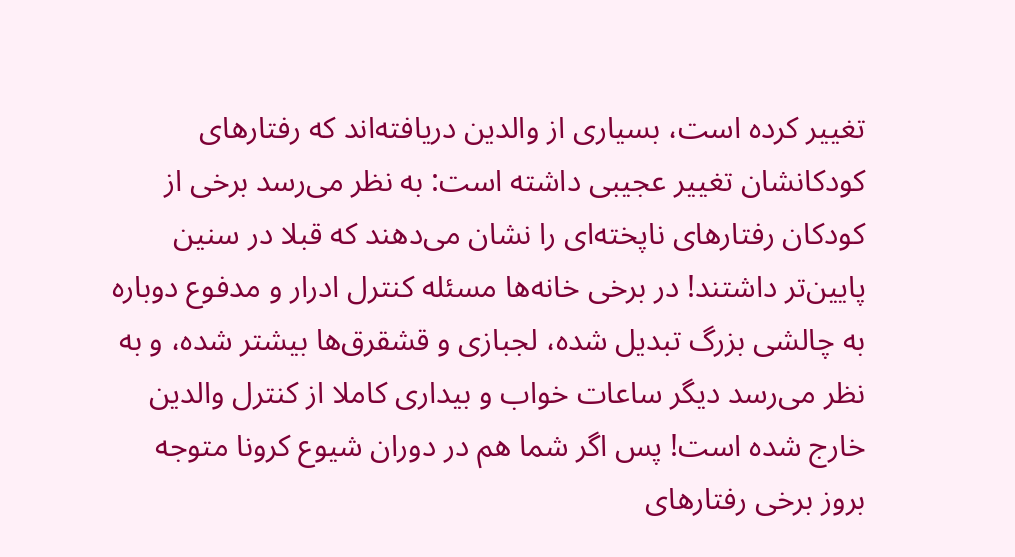تغییر کرده است، بسیاری از والدین دریافته‌اند که رفتارهای کودکانشان تغییر عجیبی داشته است: به نظر می‌رسد برخی از کودکان رفتارهای ناپخته‌ای را نشان می‌دهند که قبلا در سنین پایین‌تر داشتند! در برخی خانه‌ها مسئله کنترل ادرار و مدفوع دوباره به چالشی بزرگ تبدیل شده، لجبازی و قشقرق‌ها بیشتر شده، و به نظر می‌رسد دیگر ساعات خواب و بیداری کاملا از کنترل والدین خارج شده است! پس اگر شما هم در دوران شیوع کرونا متوجه بروز برخی رفتارهای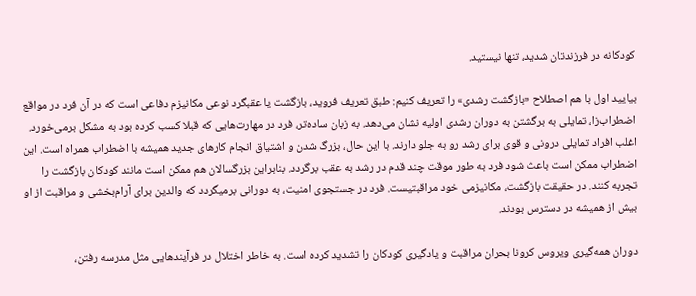کودکانه در فرزندتان شدید، تنها نیستید.

بیایید اول با هم اصطلاح «بازگشت رشدی» را تعریف کنیم: طبق تعریف فروید، بازگشت یا عقبگرد نوعی مکانیزم دفاعی است که در آن فرد در مواقع اضطراب‌زا، تمایلی به برگشتن به دوران رشدی اولیه نشان می‌دهد. به زبان ساده‌تر، فرد در مهارت‌هایی که قبلا کسب کرده بود به مشکل برمی‌خورد. اغلب افراد تمایلی درونی و قوی برای رشد رو به جلو دارند. با این حال، بزرگ شدن و اشتیاق انجام کارهای جدید همیشه با اضطراب همراه است. این اضطراب ممکن است باعث شود فرد به طور موقت چند قدم در رشد به عقب برگردد. بنابراین بزرگسالان هم ممکن است مانند کودکان بازگشت را تجربه کنند. در حقیقت بازگشت، مکانیزمی خود مراقبتیست. فرد در جستجوی امنیت، به دورانی برمیگردد که والدین برای آرام‌بخشی و مراقبت از او بیش از همیشه در دسترس بودند.

دوران همه‌گیری ویروس کرونا بحران مراقبت و یادگیری کودکان را تشدید کرده است. به خاطر اختلال در فرآیندهایی مثل مدرسه رفتن،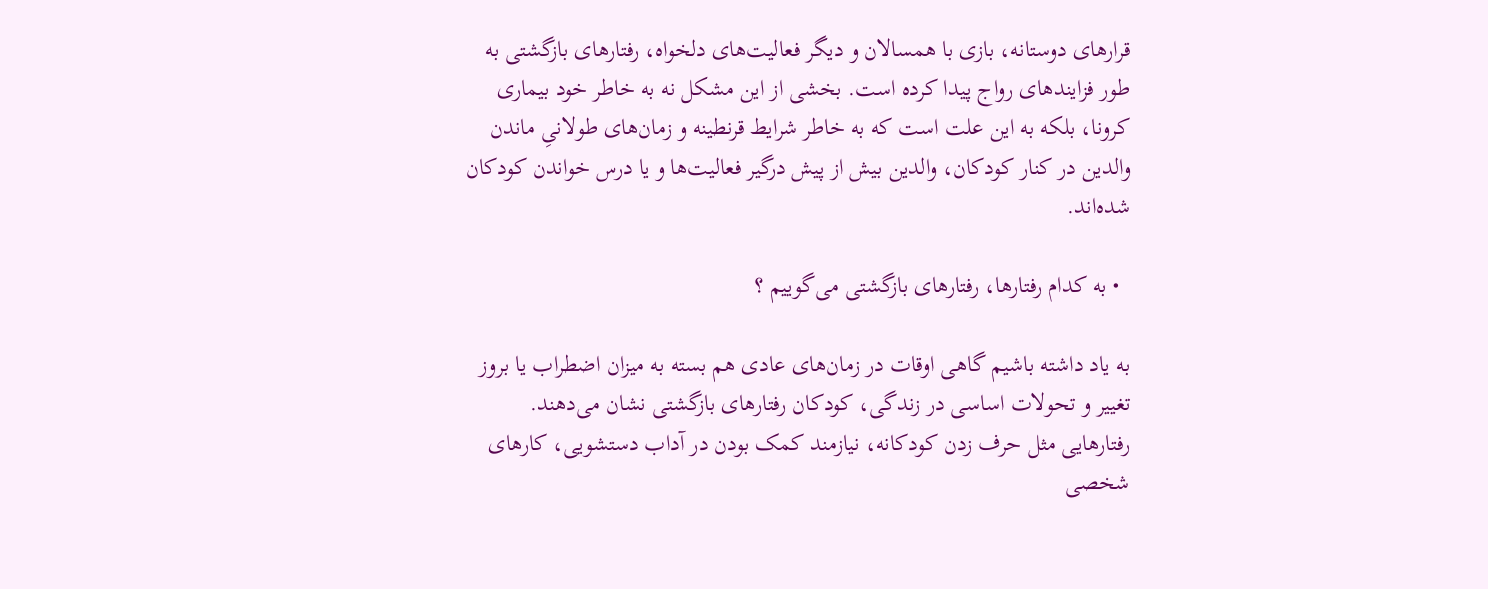قرارهای دوستانه، بازی با همسالان و دیگر فعالیت‌های دلخواه، رفتارهای بازگشتی به طور فزایندهای رواج پیدا کرده است. بخشی از این مشکل نه به خاطر خود بیماری کرونا، بلکه به این علت است که به خاطر شرایط قرنطینه و زمان‌های طولانیِ ماندن والدین در کنار کودکان، والدین بیش از پیش درگیر فعالیت‌ها و یا درس خواندن کودکان شده‌اند.

  • به کدام رفتارها، رفتارهای بازگشتی می‌گوییم ؟

به یاد داشته باشیم گاهی اوقات در زمان‌های عادی هم بسته به میزان اضطراب یا بروز تغییر و تحولات اساسی در زندگی، کودکان رفتارهای بازگشتی نشان می‌دهند. رفتارهایی مثل حرف زدن کودکانه، نیازمند کمک بودن در آداب دستشویی، کارهای شخصی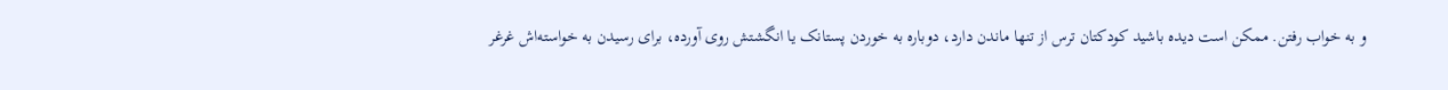و به خواب رفتن. ممکن است دیده باشید کودکتان ترس از تنها ماندن دارد، دوباره به خوردن پستانک یا انگشتش روی آورده، برای رسیدن به خواسته‌اش غرغر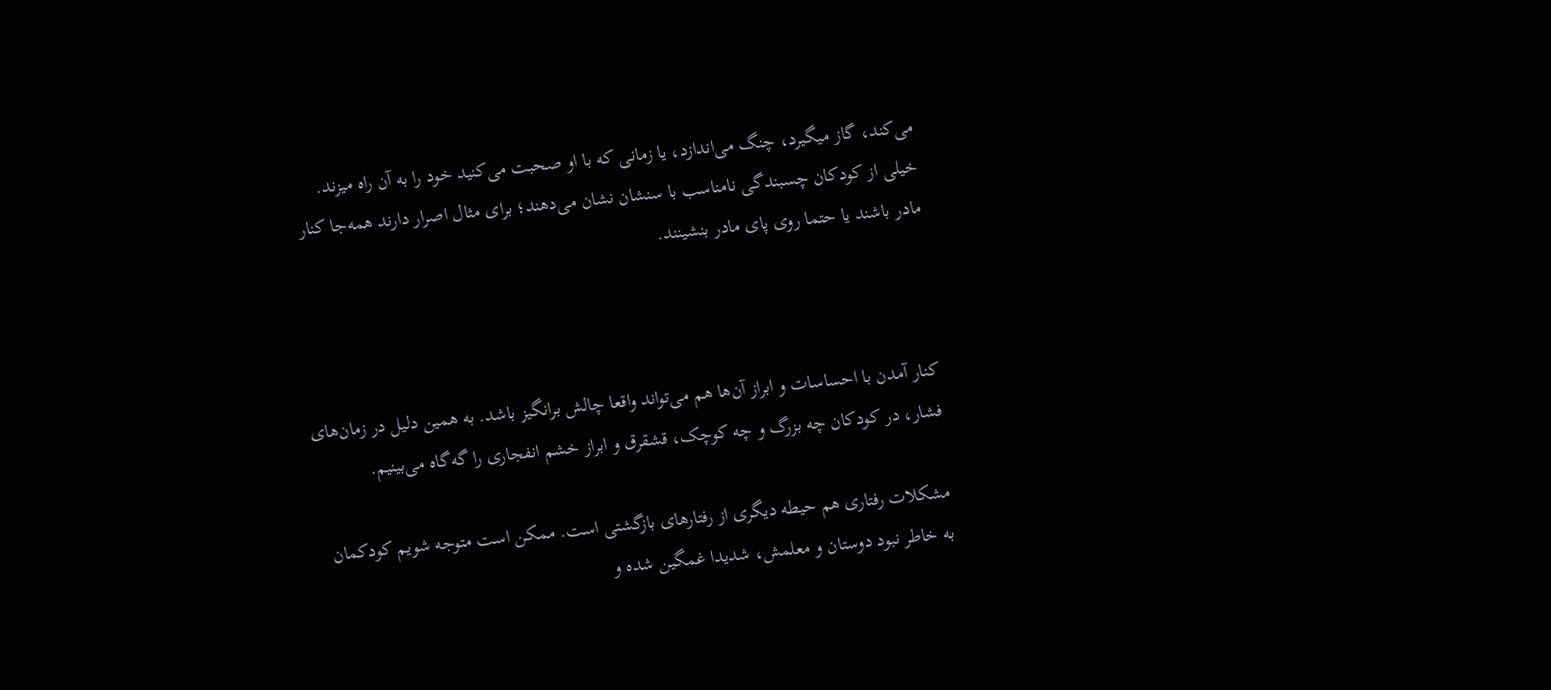می‌کند، گاز میگیرد، چنگ می‌اندازد، یا زمانی که با او صحبت می‌کنید خود را به آن راه میزند. خیلی از کودکان چسبندگی نامناسب با سنشان نشان می‌دهند؛ برای مثال اصرار دارند همه‌جا کنار مادر باشند یا حتما روی پای مادر بنشینند.



کنار آمدن با احساسات و ابراز آن‌ها هم می‌تواند واقعا چالش برانگیز باشد. به همین دلیل در زمان‌های فشار، در کودکان چه بزرگ و چه کوچک، قشقرق و ابراز خشم انفجاری را گه‌گاه می‌بینیم.

مشکلات رفتاری هم حیطه دیگری از رفتارهای بازگشتی است. ممکن است متوجه شویم کودکمان به خاطر نبود دوستان و معلمش، شدیدا غمگین شده و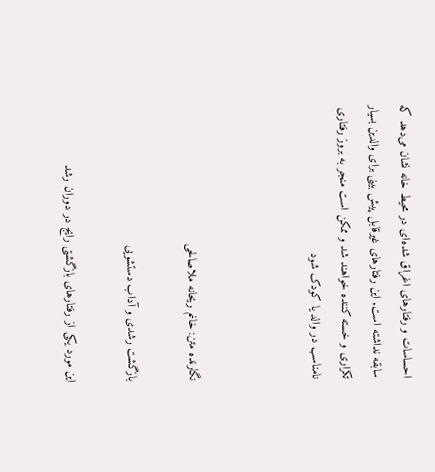احساسات و رفتارهای اغراق شده‌ای در محیط خانه نشان می‌دهد که سابقه نداشته است. این رفتارهای غیرقابل پیش بینی برای والدین بسیار تکراری و خسته کننده خواهند شد و ممکن است منجر به بروز رفتاری نامناسب در والد یا کودک شود



نگارنده متن: خانم ریحانه ملاصالحی

بازگشت رشدی و آداب دستشویی

این مورد یکی از رفتارهای بازگشتی رایج در دوران رشد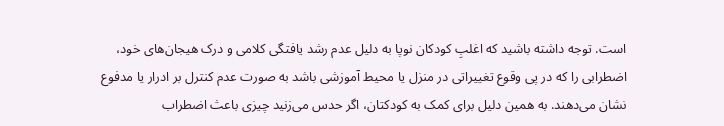است. توجه داشته باشید که اغلبِ کودکان نوپا به دلیل عدم رشد یافتگی کلامی و درک هیجان‌های خود، اضطرابی را که در پی وقوع تغییراتی در منزل یا محیط آموزشی باشد به صورت عدم کنترل بر ادرار یا مدفوع نشان می‌دهند. به همین دلیل برای کمک به کودکتان، اگر حدس می‌زنید چیزی باعث اضطراب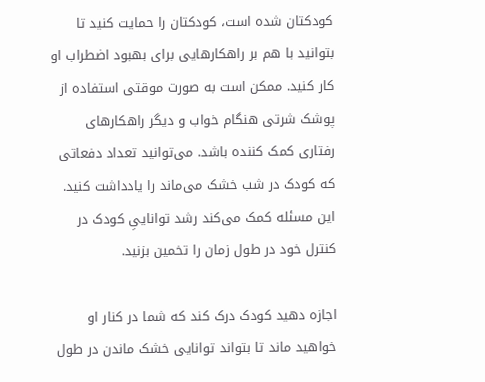کودکتان شده است، کودکتان را حمایت کنید تا بتوانید با هم بر راهکارهایی برای بهبود اضطراب او کار کنید. ممکن است به صورت موقتی استفاده از پوشک شرتی هنگام خواب و دیگر راهکارهای رفتاری کمک کننده باشد. می‌توانید تعداد دفعاتی که کودک در شب خشک می‌ماند را یادداشت کنید. این مسئله کمک می‌کند رشد تواناییِ کودک در کنترل خود در طول زمان را تخمین بزنید.

اجازه دهید کودک درک کند که شما در کنار او خواهید ماند تا بتواند توانایی خشک ماندن در طول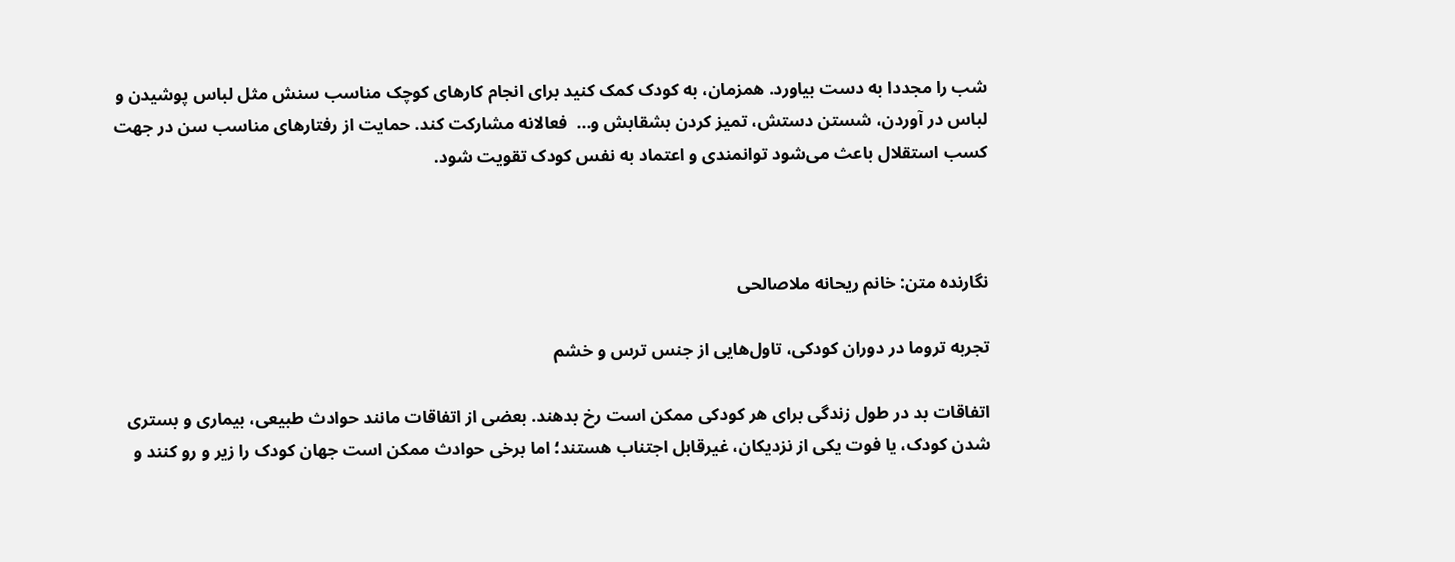شب را مجددا به دست بیاورد. همزمان، به کودک کمک کنید برای انجام کارهای کوچک مناسب سنش مثل لباس پوشیدن و لباس در آوردن، شستن دستش، تمیز کردن بشقابش و...  فعالانه مشارکت کند. حمایت از رفتارهای مناسب سن در جهت کسب استقلال باعث می‌شود توانمندی و اعتماد به نفس کودک تقویت شود.



نگارنده متن: خانم ریحانه ملاصالحی

تجربه تروما در دوران کودکی، تاول‌هایی از جنس ترس و خشم

اتفاقات بد در طول زندگی برای هر کودکی ممکن است رخ بدهند. بعضی از اتفاقات مانند حوادث طبیعی، بیماری و بستری شدن کودک، یا فوت یکی از نزدیکان، غیرقابل اجتناب هستند؛ اما برخی حوادث ممکن است جهان کودک را زیر و رو کنند و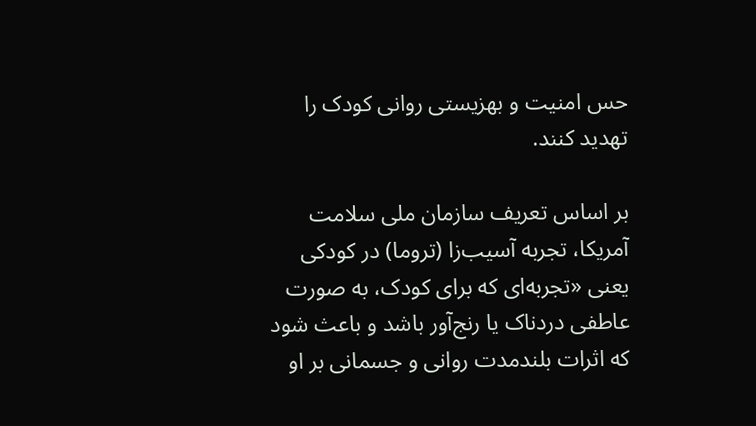حس امنیت و بهزیستی روانی کودک را تهدید کنند.

بر اساس تعریف سازمان ملی سلامت آمریکا، تجربه آسیب‌زا (تروما) در کودکی یعنی «تجربه‌ای که برای کودک، به صورت عاطفی دردناک یا رنج‌آور باشد و باعث شود که اثرات بلندمدت روانی و جسمانی بر او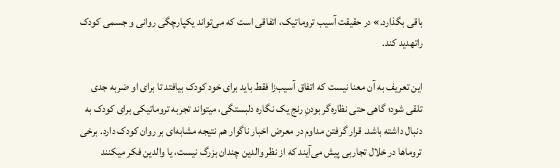باقی بگذارد.» در حقیقت آسیب تروماتیک، اتفاقی است که می‌تواند یکپارچگی روانی و جسمی کودک راتهدید کند.

این تعریف به آن معنا نیست که اتفاق آسیب‌زا فقط باید برای خود کودک بیافتد تا برای او ضربه جدی تلقی شود؛ گاهی حتی نظاره‌گر بودنِ رنج یک نگاره دلبستگی، میتواند تجربه تروماتیکی برای کودک به دنبال داشته باشد. قرار گرفتن مداوم در معرض اخبار ناگوار هم نتیجه مشابه‌ای بر روان کودک دارد. برخی تروماها در خلال تجاربی پیش می‌آیند که از نظر والدین چندان بزرگ نیست، یا والدین فکر میکنند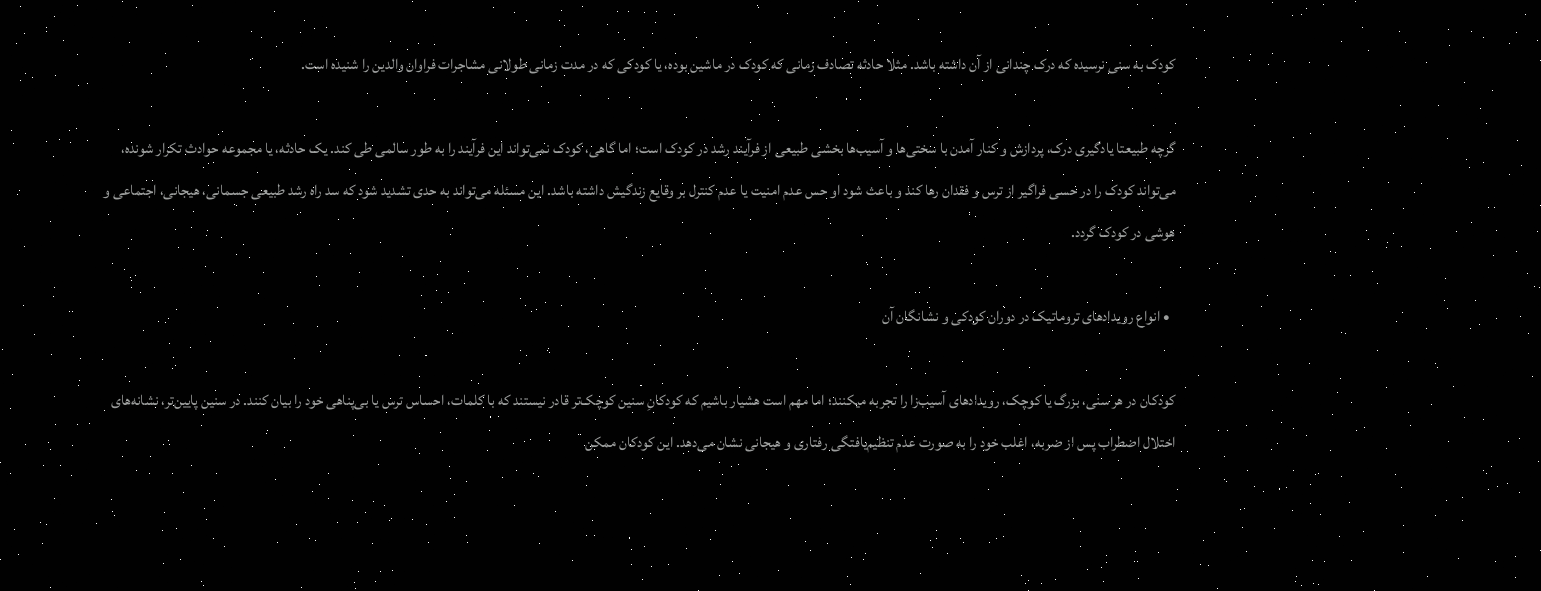کودک به ‌سنی نرسیده که درک چندانی از آن داشته باشد. مثلا حادثه تصادف زمانی که کودک در ماشین بوده، یا کودکی که در مدت زمانی طولانی مشاجرات فراوان والدین را شنیده است.

گرچه طبیعتا یادگیری درک، پردازش و کنار آمدن با سختی‌ها و آسیب‌ها بخشی طبیعی از فرآیند رشد در کودک است؛ اما گاهی، کودک نمی‌تواند این فرآیند را به طور سالمی طی کند. یک حادثه، یا مجموعه حوادث تکرار شونده، می‌تواند کودک را در حسی فراگیر از ترس و فقدان رها کند و باعث شود او حس عدم امنیت یا عدم کنترل بر وقایع زندگیش داشته باشد. این مسئله می‌تواند به حدی تشدید شود که سد راه رشد طبیعی جسمانی، هیجانی، اجتماعی و هوشی در کودک گردد.

  • انواع رویدادهای تروماتیک در دوران کودکی و نشانگان آن

کودکان در هر سنی، بزرگ یا کوچک، رویدادهای آسیب‌زا را تجربه میکنند؛ اما مهم است هشیار باشیم که کودکانِ سنین کوچک‌تر قادر نیستند که با کلمات، احساس ترس یا بی‌پناهی خود را بیان کنند. در سنین پایین‌تر، نشانه‌های اختلال اضطراب پس از ضربه، اغلب خود را به صورت عدم تنظیم‌یافتگی رفتاری و هیجانی نشان می‌دهد. این کودکان ممکن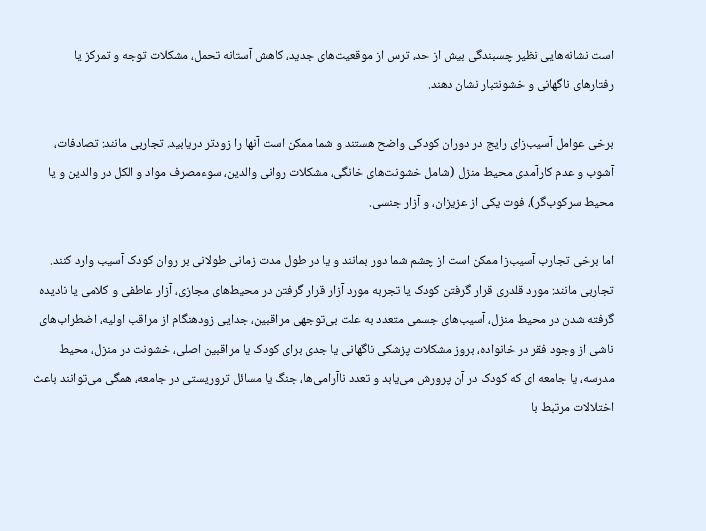است نشانه‌هایی نظیر چسبندگی بیش از حد، ترس از موقعیت‌های جدید، کاهش آستانه تحمل، مشکلات توجه و تمرکز یا رفتارهای ناگهانی و خشونتبار نشان دهند.

برخی عوامل آسیب‌زای رایج در دوران کودکی واضح هستند و شما ممکن است آنها را زودتر دریابید. تجاربی مانند: تصادفات، آشوب و عدم کارآمدی محیط منزل (شامل خشونت‌های خانگی، مشکلات روانی والدین، سوءمصرف مواد و الکل در والدین و یا محیط سرکوب‌گر)، فوت یکی از عزیزان، و آزار جنسی.

اما برخی تجارب آسیب‌زا ممکن است از چشم شما دور بمانند و یا در طول مدت زمانی طولانی بر روان کودک آسیب وارد کنند. تجاربی مانند: مورد قلدری قرار گرفتن کودک یا تجربه مورد آزار قرار گرفتن در محیط‌های مجازی، آزار عاطفی و کلامی یا نادیده گرفته شدن در محیط منزل، آسیب‌های جسمی متعدد به علت بی‌تو‌جهی مراقبین، جدایی زودهنگام از مراقب اولیه، اضطراب‌های ناشی از وجود فقر در خانواده، بروز مشکلات پزشکی ناگهانی یا جدی برای کودک یا مراقبین اصلی، خشونت در منزل، محیط مدرسه، یا جامعه ای که کودک در آن پرورش می‌یابد و تعدد ناآرامی‌ها، جنگ یا مسائل تروریستی در جامعه، همگی می‌توانند باعث اختلالات مرتبط با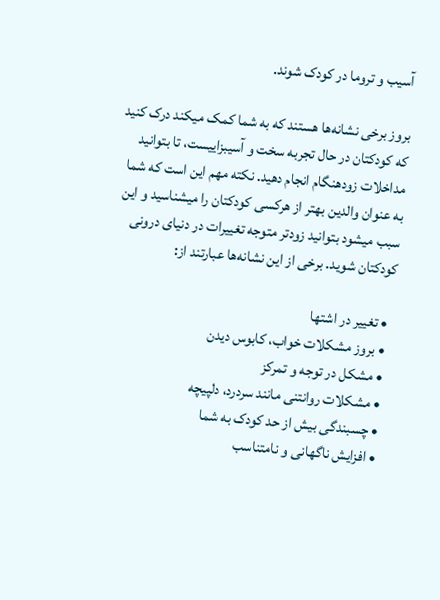آسیب و تروما در کودک شوند.

بروز برخی نشانه‌ها هستند که به شما کمک میکند درک کنید که کودکتان در حال تجربه سخت و آسیبزاییست، تا بتوانید مداخلات زودهنگام انجام دهید. نکته مهم این است که شما به عنوان والدین بهتر از هرکسی کودکتان را میشناسید و این سبب میشود بتوانید زودتر متوجه تغییرات در دنیای درونی کودکتان شوید. برخی از این نشانه‌ها عبارتند از:

  • تغییر در اشتها
  • بروز مشکلات خواب، کابوس دیدن
  • مشکل در توجه و تمرکز
  • مشکلات روانتنی مانند سردرد، دلپیچه
  • چسبندگی بیش از حد کودک به شما
  • افزایش ناگهانی و نامتناسب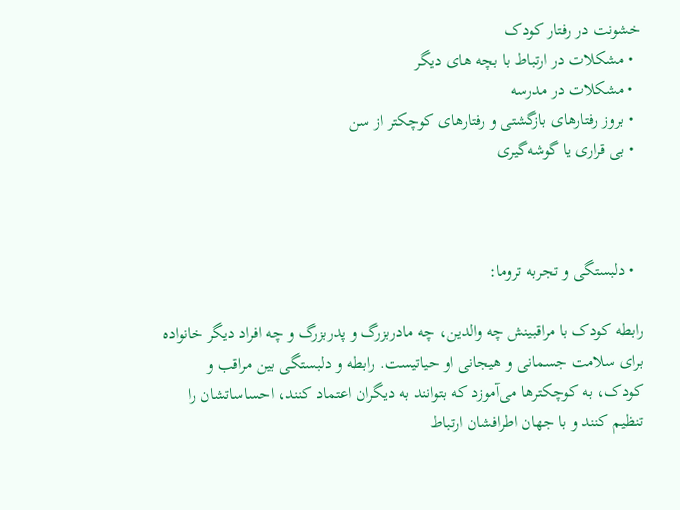خشونت در رفتار کودک
  • مشکلات در ارتباط با بچه های دیگر
  • مشکلات در مدرسه
  • بروز رفتارهای بازگشتی و رفتارهای کوچکتر از سن
  • بی قراری یا گوشه‌گیری



  • دلبستگی و تجربه تروما:

رابطه کودک با مراقبینش چه والدین، چه مادربزرگ و پدربزرگ و چه افراد دیگر خانواده برای سلامت جسمانی و هیجانی او حیاتیست. رابطه و دلبستگی بین مراقب و کودک، به کوچکترها می‌آموزد که بتوانند به دیگران اعتماد کنند، احساساتشان را تنظیم کنند و با جهان اطرافشان ارتباط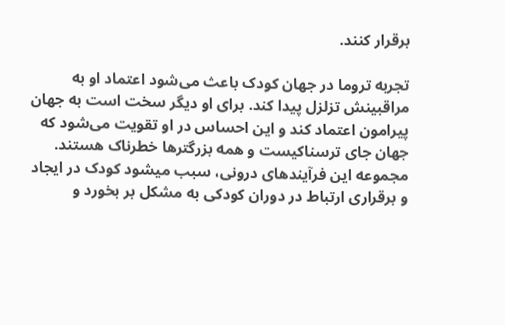برقرار کنند.

تجربه تروما در جهان کودک باعث می‌شود اعتماد او به مراقبینش تزلزل پیدا کند. برای او دیگر سخت است به جهان پیرامون اعتماد کند و این احساس در او تقویت می‌شود که جهان جای ترسناکیست و همه بزرگترها خطرناک هستند. مجموعه این فرآیندهای درونی، سبب میشود کودک در ایجاد و برقراری ارتباط در دوران کودکی به مشکل بر بخورد و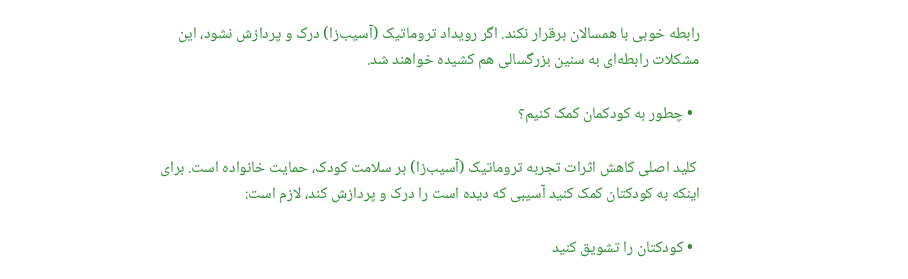رابطه خوبی با همسالان برقرار نکند. اگر رویداد تروماتیک (آسیب‌زا) درک و پردازش نشود، این مشکلات رابطه‌ای به سنین بزرگسالی هم کشیده خواهند شد.

  • چطور به کودکمان کمک کنیم؟

 کلید اصلی کاهش اثرات تجربه تروماتیک (آسیب‌زا) بر سلامت کودک، حمایت خانواده است. برای اینکه به کودکتان کمک کنید آسیبی که دیده است را درک و پردازش کند، لازم است:

  • کودکتان را تشویق کنید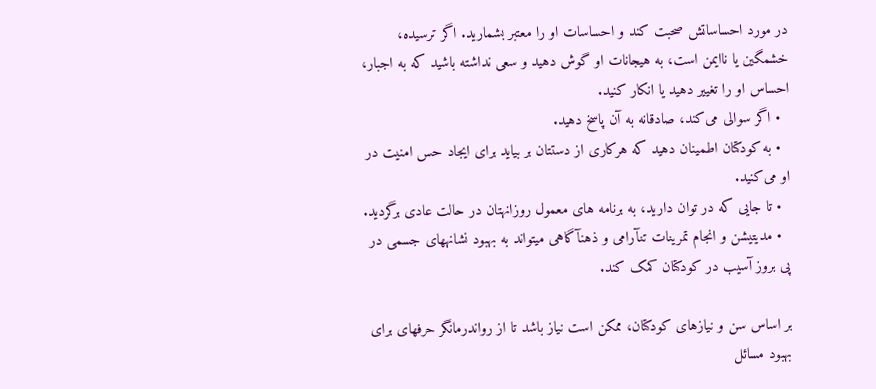در مورد احساساتش صحبت کند و احساسات او را معتبر بشمارید. اگر ترسیده، خشمگین یا ناایمن است، به هیجانات او گوش دهید و سعی نداشته باشید که به اجبار، احساس او را تغییر دهید یا انکار کنید.
  • اگر سوالی می‌کند، صادقانه به آن پاسخ دهید.
  • به کودکتان اطمینان دهید که هرکاری از دستتان بر بیاید برای ایجاد حس امنیت در او می‌کنید.
  • تا جایی که در توان دارید، به برنامه های معمول روزانهتان در حالت عادی برگردید.
  • مدیتیشن و انجام تمرینات تنآرامی و ذهنآگاهی میتواند به بهبود نشانههای جسمی در پی بروز آسیب در کودکتان کمک کند.

بر اساس سن و نیازهای کودکتان، ممکن است نیاز باشد تا از رواندرمانگر حرفهای برای بهبود مسائل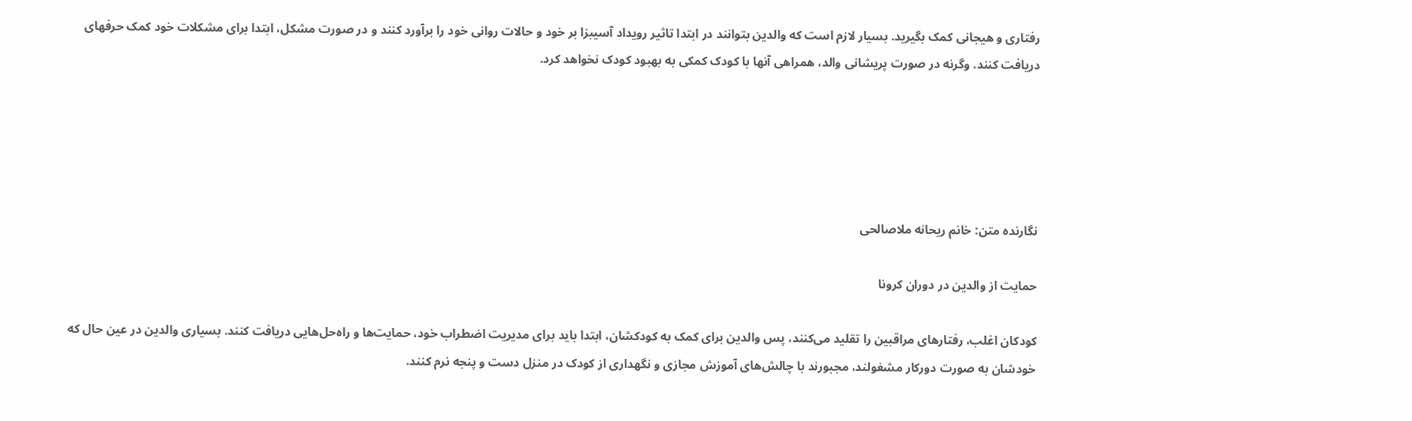رفتاری و هیجانی کمک بگیرید. بسیار لازم است که والدین بتوانند در ابتدا تاثیر رویداد آسیبزا بر خود و حالات روانی خود را برآورد کنند و در صورت مشکل، ابتدا برای مشکلات خود کمک حرفهای دریافت کنند. وگرنه در صورت پریشانی والد، همراهی آنها با کودک کمکی به بهبود کودک نخواهد کرد.





نگارنده متن: خانم ریحانه ملاصالحی

حمایت از والدین در دوران کرونا

کودکان اغلب، رفتارهای مراقبین را تقلید می‌کنند، پس والدین برای کمک به کودکشان، ابتدا باید برای مدیریت اضطراب خود، حمایت‌ها و راه‌حل‌هایی دریافت کنند. بسیاری والدین در عین حال که خودشان به صورت دورکار مشغولند، مجبورند با چالش‌های آموزش مجازی و نگهداری از کودک در منزل دست و پنجه نرم کنند.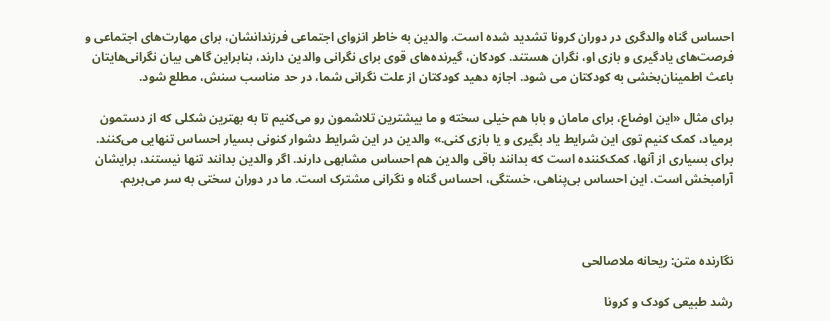احساس گناه والدگری در دوران کرونا تشدید شده است. والدین به خاطر انزوای اجتماعی فرزندانشان، برای مهارت‌های اجتماعی و فرصت‌های یادگیری و بازی او، نگران هستند. کودکان، گیرنده‌های قوی برای نگرانی والدین دارند، بنابراین گاهی بیان نگرانی‌هایتان باعث اطمینان‌بخشی به کودکتان می شود. اجازه دهید کودکتان از علت نگرانی شما، در حد مناسب سنش، مطلع شود.

برای مثال «این اوضاع، برای مامان و بابا هم خیلی سخته و ما بیشترین تلاشمون رو می‌کنیم تا به بهترین شکلی که از دستمون برمیاد، کمک کنیم توی این شرایط یاد بگیری و یا بازی کنی.» والدین در این شرایط دشوار کنونی بسیار احساس تنهایی می‌کنند. برای بسیاری از آنها، کمک‌کننده است که بدانند باقی والدین هم احساس مشابهی دارند. اگر والدین بدانند تنها نیستند، برایشان آرامبخش است. این احساس بی‌پناهی، خستگی، احساس گناه و نگرانی مشترک است. ما در دوران سختی به سر می‌بریم.



نگارنده متن: ریحانه ملاصالحی

رشد طبیعی کودک و کرونا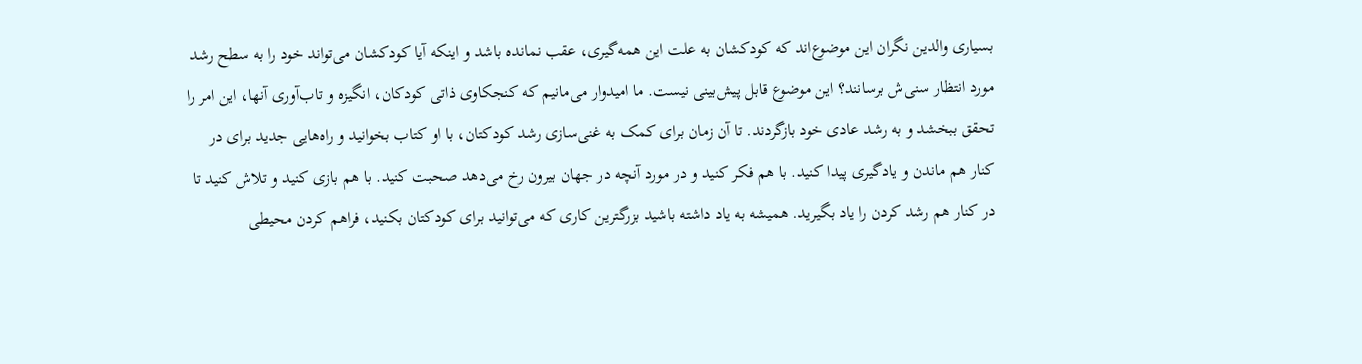بسیاری والدین نگران این موضوع‌ا‌ند که کودکشان به علت این همه‌گیری، عقب نمانده باشد و اینکه آیا کودکشان می‌‍‌‌تواند خود را به سطح رشد مورد انتظار سنی‌ش برسانند؟ این موضوع قابل پیش‌بینی نیست. ما امیدوار می‌مانیم که کنجکاوی ذاتی کودکان، انگیزه و تاب‌آوری آنها، این امر را تحقق ببخشد و به رشد عادی خود بازگردند. تا آن زمان برای کمک به غنی‌سازی رشد کودکتان، با او کتاب بخوانید و راه‌هایی جدید برای در کنار هم ماندن و یادگیری پیدا کنید. با هم فکر کنید و در مورد آنچه در جهان بیرون رخ می‌دهد صحبت کنید. با هم بازی کنید و تلاش کنید تا در کنار هم رشد کردن را یاد بگیرید. همیشه به یاد داشته باشید بزرگترین کاری که می‌توانید برای کودکتان بکنید، فراهم کردن محیطی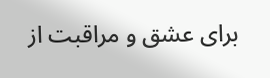برای عشق و مراقبت از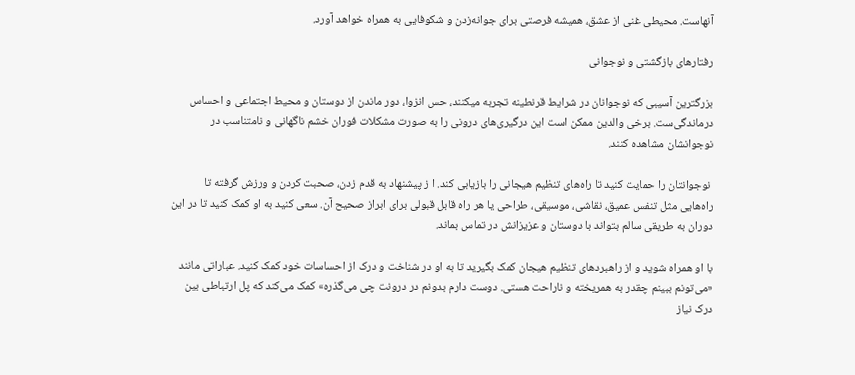آنهاست. محیطی غنی از عشق، همیشه فرصتی برای جوانه‌زدن و شکوفایی به همراه خواهد آورد.

رفتارهای بازگشتی و نوجوانی

بزرگترین آسیبی که نوجوانان در شرایط قرنطینه تجربه میکنند، حس انزوا، دور ماندن از دوستان و محیط اجتماعی و احساس درماندگی‌ست. برخی والدین ممکن است این درگیری‌های درونی را به صورت مشکلات فوران خشم ناگهانی و نامتناسب در نوجوانشان مشاهده کنند.

 نوجوانتان را حمایت کنید تا راه‌های تنظیم هیجانی را بازیابی کند. ا ز پیشنهاد به قدم زدن، صحبت کردن و ورزش گرفته تا راه‌هایی مثل تنفس عمیق، نقاشی، موسیقی، طراحی یا هر راه قابل قبولی برای ابراز صحیح آن. سعی کنید به او کمک کنید تا در این دوران به طریقی سالم بتواند با دوستان و عزیزانش در تماس بماند.

با او همراه شوید و از راهبردهای تنظیم هیجان کمک بگیرید تا به او در شناخت و درک از احساسات خود کمک کنید. عباراتی مانند «می‌تونم ببینم چقدر به همریخته و ناراحت هستی. دوست دارم بدونم در درونت چی می‌گذره» کمک می‌کند که پل ارتباطی بین درک نیاز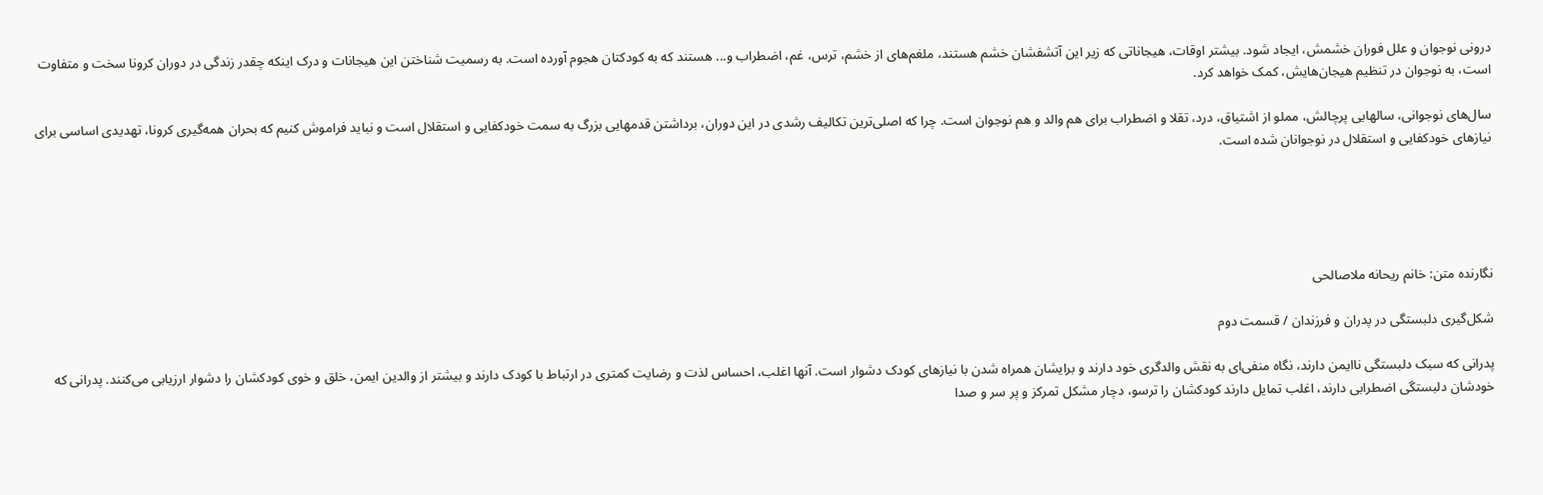درونی نوجوان و علل فوران خشمش، ایجاد شود. بیشتر اوقات، هیجاناتی که زیر این آتشفشان خشم هستند، ملغم‌های از خشم، ترس، غم، اضطراب و... هستند که به کودکتان هجوم آورده است. به رسمیت شناختن این هیجانات و درک اینکه چقدر زندگی در دوران کرونا سخت و متفاوت است، به نوجوان در تنظیم هیجان‌هایش، کمک خواهد کرد.

سال‌های نوجوانی، سالهایی پرچالش، مملو از اشتیاق، درد، تقلا و اضطراب برای هم والد و هم نوجوان است. چرا که اصلی‌ترین تکالیف رشدی در این دوران، برداشتن قدمهایی بزرگ به سمت خودکفایی و استقلال است و نباید فراموش کنیم که بحران همه‌گیری کرونا، تهدیدی اساسی برای نیازهای خودکفایی و استقلال در نوجوانان شده است.





نگارنده متن: خانم ریحانه ملاصالحی

شکل‌گیری دلبستگی در پدران و فرزندان / قسمت دوم

پدرانی که سبک دلبستگی ناایمن دارند، نگاه منفی‌ای به نقش والدگری خود دارند و برایشان همراه شدن با نیازهای کودک دشوار است. آنها اغلب، احساس لذت و رضایت کمتری در ارتباط با کودک دارند و بیشتر از والدین ایمن، خلق و خوی کودکشان را دشوار ارزیابی می‌کنند. پدرانی که خودشان دلبستگی اضطرابی دارند، اغلب تمایل دارند کودکشان را ترسو، دچار مشکل تمرکز و پر سر و صدا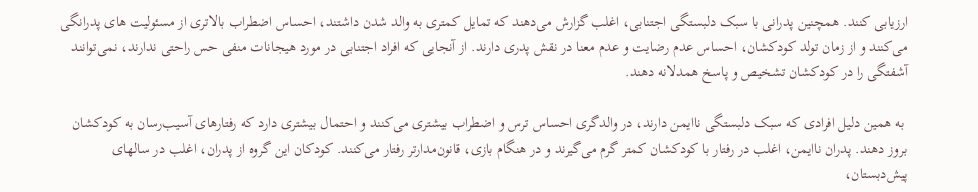ارزیابی کنند. همچنین پدرانی با سبک دلبستگی اجتنابی، اغلب گزارش می‌دهند که تمایل کمتری به والد شدن داشتند، احساس اضطراب بالاتری از مسئولیت های پدرانگی می‌کنند و از زمان تولد کودکشان، احساس عدم رضایت و عدم معنا در نقش پدری دارند. از آنجایی که افراد اجتنابی در مورد هیجانات منفی حس راحتی ندارند، نمی‌توانند آشفتگی را در کودکشان تشخیص و پاسخ همدلانه دهند.

 به همین دلیل افرادی که سبک دلبستگی ناایمن دارند، در والدگری احساس ترس و اضطراب بیشتری می‌کنند و احتمال بیشتری دارد که رفتارهای آسیب‌رسان به کودکشان بروز دهند. پدران ناایمن، اغلب در رفتار با کودکشان کمتر گرم می‌گیرند و در هنگام بازی، قانون‌مدارتر رفتار می‌کنند. کودکان این گروه از پدران، اغلب در سالهای پیش‌دبستان،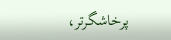پرخاشگرتر،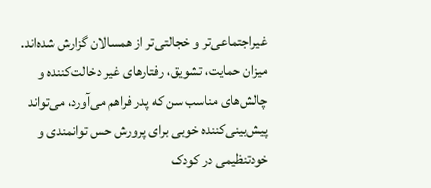غیراجتماعی‌تر و خجالتی‌تر از همسالان گزارش شده‌اند. میزان حمایت، تشویق، رفتارهای غیر دخالت‌کننده و چالش‌های مناسب سن که پدر فراهم می‌آورد، می‌تواند پیش‌بینی‌کننده خوبی برای پرورش حس توانمندی و خودتنظیمی در کودک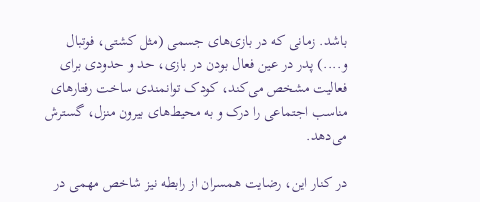باشد. زمانی که در بازی‌های جسمی (مثل کشتی، فوتبال و....) پدر در عین فعال بودن در بازی، حد و حدودی برای فعالیت مشخص می‌کند، کودک توانمندی ساخت رفتارهای مناسب اجتماعی را درک و به محیط‌های بیرون منزل، گسترش می‌دهد.

در کنار این، رضایت همسران از رابطه نیز شاخص مهمی در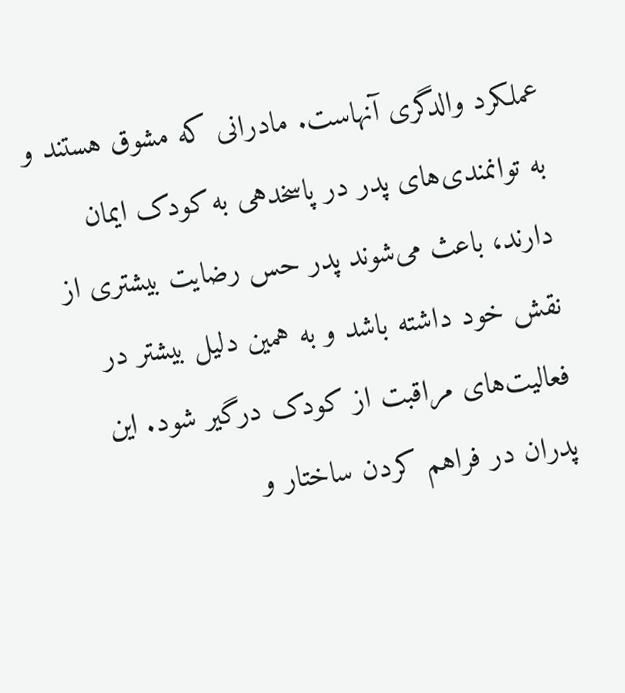عملکرد والدگری آنهاست. مادرانی که مشوق هستند و به توانمندی‌های پدر در پاسخدهی به کودک ایمان دارند، باعث می‌شوند پدر حس رضایت بیشتری از نقش خود داشته باشد و به همین دلیل بیشتر در فعالیت‌های مراقبت از کودک درگیر شود. این پدران در فراهم کردن ساختار و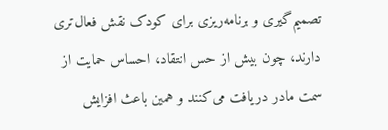تصمیم‌گیری و برنامه‌ریزی برای کودک نقش فعال‌تری دارند، چون بیش از حس انتقاد، احساس حمایت از سمت مادر دریافت می‌کنند و همین باعث افزایش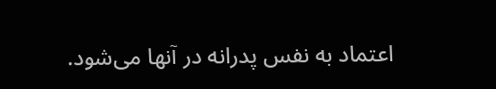اعتماد به نفس پدرانه در آنها می‌شود.